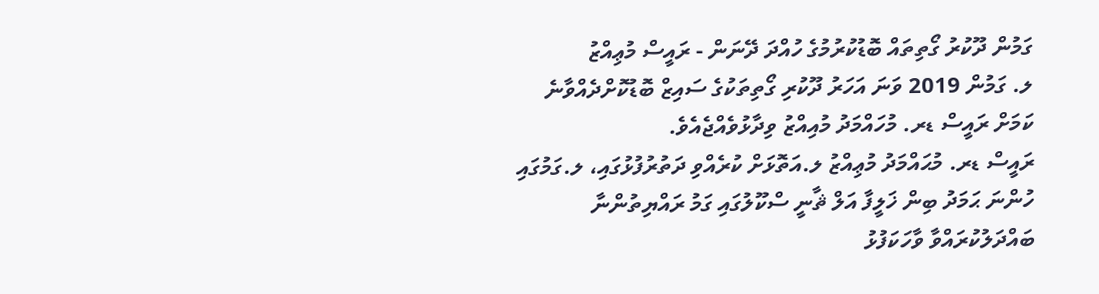ގަމުން ދޫކުރު ގޯތިތައް ބޮޑުކުރުމުގެ ހުއްދަ ދޭނަން - ރައީސް މުޢިއްޒު
ލ. ގަމުން 2019 ވަނަ އަހަރު ދޫކުރި ގޯތިތަކުގެ ސައިޒް ބޮޑުކޮށްދެއްވާނެ ކަމަށް ރައީސް ޑރ. މުހައްމަދު މުއިއްޒު ވިދާޅުވެއްޖެއެވެ.
ރައީސް ޑރ. މުޙައްމަދު މުޢިއްޒު ލ.އަތޮޅަށް ކުރެއްވި ދަތުރުފުޅުގައި، ލ.ގަމުގައި ހުންނަ ޙަމަދު ބިން ޚަލީފާ އަލް ޘާނީ ސްކޫލުގައި ގަމު ރައްޔިތުންނާ ބައްދަލުކުރައްވާ ވާހަކަފުޅު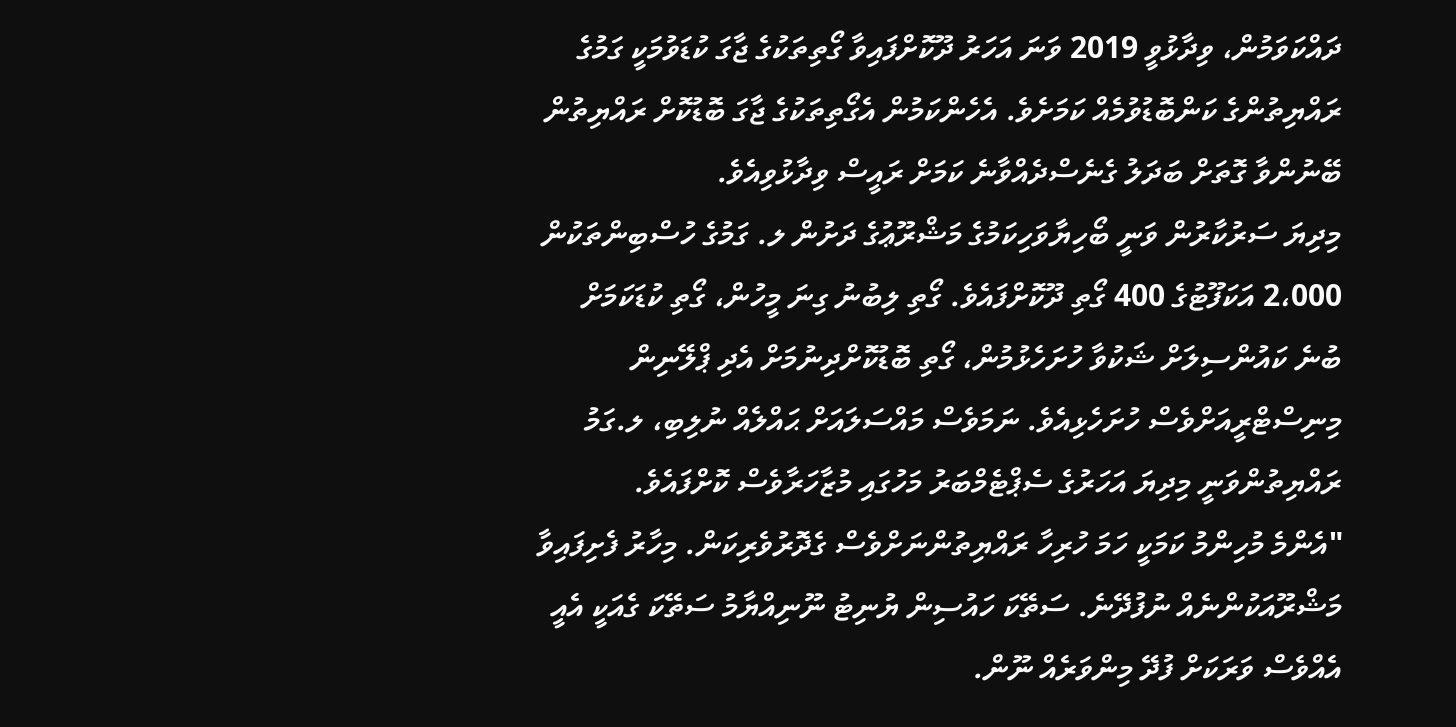ދައްކަވަމުން، ވިދާޅުވީ 2019 ވަނަ އަހަރު ދޫކޮށްފައިވާ ގޯތިތަކުގެ ޖާގަ ކުޑަވުމަކީ ގަމުގެ ރައްޔިތުންގެ ކަންބޮޑުވުމެއް ކަމަށެވެ. އެހެންކަމުން އެގޯތިތަކުގެ ޖާގަ ބޮޑުކޮށް ރައްޔިތުން ބޭނުންވާ ގޮތަށް ބަދަލު ގެނެސްދެއްވާނެ ކަމަށް ރައީސް ވިދާޅުވިއެވެ.
މިދިޔަ ސަރުކާރުން ވަނީ ބޯހިޔާވަހިކަމުގެ މަޝްރޫޢުގެ ދަށުން ލ. ގަމުގެ ހުސްބިންތަކުން 2،000 އަކަފޫޓުގެ 400 ގޯތި ދޫކޮށްފައެވެ. ގޯތި ލިބުނު ގިނަ މީހުން، ގޯތި ކުޑަކަމަށް ބުނެ ކައުންސިލަށް ޝަކުވާ ހުށަހެޅުމުން، ގޯތި ބޮޑުކޮށްދިނުމަށް އެދި ޕްލޭނިން މިނިސްޓްރީއަށްވެސް ހުށަހެޅިއެވެ. ނަމަވެސް މައްސަލައަށް ޙައްލެއް ނުލިބި، ލ.ގަމު ރައްޔިތުންވަނީ މިދިޔަ އަހަރުގެ ސެޕްޓެމްބަރު މަހުގައި މުޒާހަރާވެސް ކޮށްފައެވެ.
"އެންމެ މުހިންމު ކަމަކީ ހަމަ ހުރިހާ ރައްޔިތުންނަށްވެސް ގެދޮރުވެރިކަން. މިހާރު ފެށިފައިވާ މަޝްރޫއަކުންނެއް ނުފުދޭނެ. ސަތޭކަ ހައުސިން ޔުނިޓު ނޫނިއްޔާމު ސަތޭކަ ގެއަކީ އެއީ އެއްވެސް ވަރަކަށް ފުދޭ މިންވަރެއް ނޫން.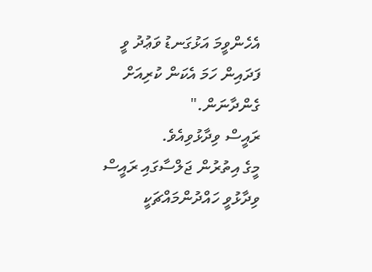އެހެންވީމަ އަޅުގަނޑު ވަޢުދު ވީ ފަދައިން ހަމަ އެކަން ކުރިއަށް ގެންދާނަން."
ރައީސް ވިދާޅުވިއެވެ.
މީގެ އިތުރުން ޖަލްސާގައި ރައީސް ވިދާޅުވީ ހައްދުންމައްޗަކީ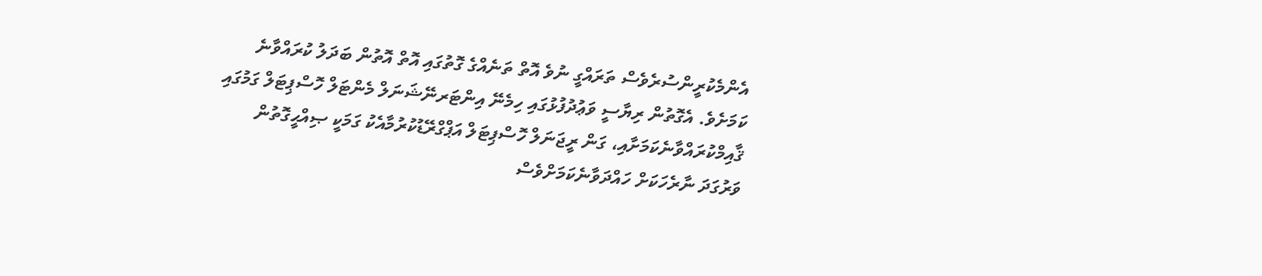އެންމެކުރީންސުރެވެސް ތަރައްގީ ނުވެ އޮތް ތަނެއްގެ ގޮތުގައި އޮތް އޮތުން ބަދަލު ކުރައްވާނެ ކަމަށެވެ. އެގޮތުން ރިޔާސީ ވަޢުދުފުޅުގައި ހިމެނޭ އިންޓަރނޭޝަނަލް މެންޓަލް ހޮސްޕިޓަލް ގަމުގައި ޤާއިމްކުރައްވާނެކަމަށާއި، ގަން ރީޖަނަލް ހޮސްޕިޓަލް އަޕްގްރޭޑުކުރުމާއެކު ގަމަކީ ޞިއްޙީގޮތުން ވަރުގަދަ ނާރެހަކަށް ހައްދަވާނެކަމަށްވެސް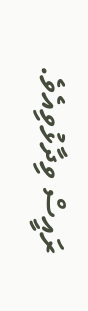ރައީސް ވިދާޅުވިއެވެ.